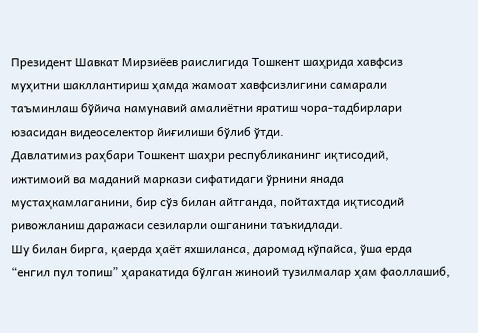Президент Шавкат Мирзиёев раислигида Тошкент шаҳрида хавфсиз муҳитни шакллантириш ҳамда жамоат хавфсизлигини самарали таъминлаш бўйича намунавий амалиётни яратиш чора-тадбирлари юзасидан видеоселектор йиғилиши бўлиб ўтди.
Давлатимиз раҳбари Тошкент шаҳри республиканинг иқтисодий, ижтимоий ва маданий маркази сифатидаги ўрнини янада мустаҳкамлаганини, бир сўз билан айтганда, пойтахтда иқтисодий ривожланиш даражаси сезиларли ошганини таъкидлади.
Шу билан бирга, қаерда ҳаёт яхшиланса, даромад кўпайса, ўша ерда “енгил пул топиш” ҳаракатида бўлган жиноий тузилмалар ҳам фаоллашиб,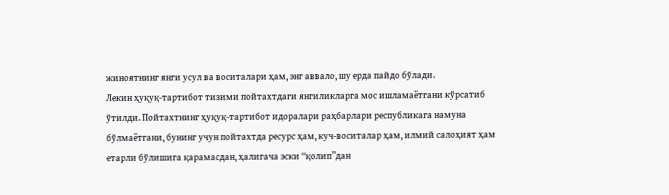жиноятнинг янги усул ва воситалари ҳам, энг аввало, шу ерда пайдо бўлади.
Лекин ҳуқуқ-тартибот тизими пойтахтдаги янгиликларга мос ишламаётгани кўрсатиб ўтилди. Пойтахтнинг ҳуқуқ-тартибот идоралари раҳбарлари республикага намуна бўлмаётгани, бунинг учун пойтахтда ресурс ҳам, куч-воситалар ҳам, илмий салоҳият ҳам етарли бўлишига қарамасдан, ҳалигача эски “қолип”дан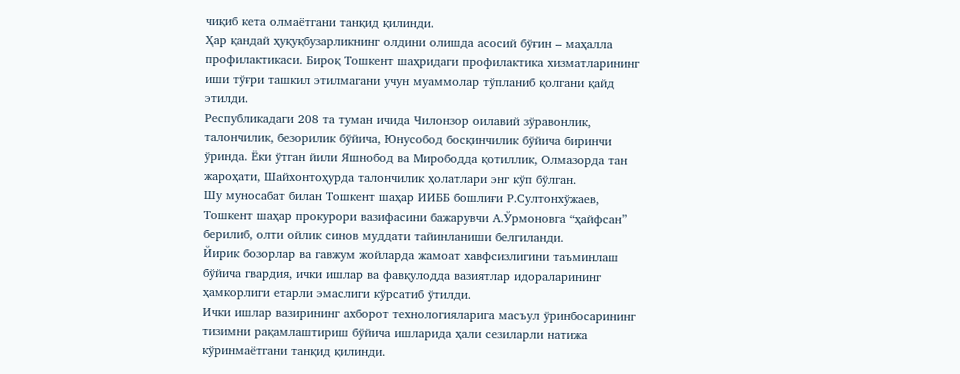чиқиб кета олмаётгани танқид қилинди.
Ҳар қандай ҳуқуқбузарликнинг олдини олишда асосий бўғин – маҳалла профилактикаси. Бироқ Тошкент шаҳридаги профилактика хизматларининг иши тўғри ташкил этилмагани учун муаммолар тўпланиб қолгани қайд этилди.
Республикадаги 208 та туман ичида Чилонзор оилавий зўравонлик, талончилик, безорилик бўйича, Юнусобод босқинчилик бўйича биринчи ўринда. Ёки ўтган йили Яшнобод ва Мирободда қотиллик, Олмазорда тан жароҳати, Шайхонтоҳурда талончилик ҳолатлари энг кўп бўлган.
Шу муносабат билан Тошкент шаҳар ИИББ бошлиғи Р.Султонхўжаев, Тошкент шаҳар прокурори вазифасини бажарувчи А.Ўрмоновга “ҳайфсан” берилиб, олти ойлик синов муддати тайинланиши белгиланди.
Йирик бозорлар ва гавжум жойларда жамоат хавфсизлигини таъминлаш бўйича гвардия, ички ишлар ва фавқулодда вазиятлар идораларининг ҳамкорлиги етарли эмаслиги кўрсатиб ўтилди.
Ички ишлар вазирининг ахборот технологияларига масъул ўринбосарининг тизимни рақамлаштириш бўйича ишларида ҳали сезиларли натижа кўринмаётгани танқид қилинди.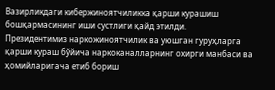Вазирликдаги кибержиноятчиликка қарши курашиш бошқармасининг иши сустлиги қайд этилди.
Президентимиз наркожиноятчилик ва уюшган гуруҳларга қарши кураш бўйича наркоканалларнинг охирги манбаси ва ҳомийларигача етиб бориш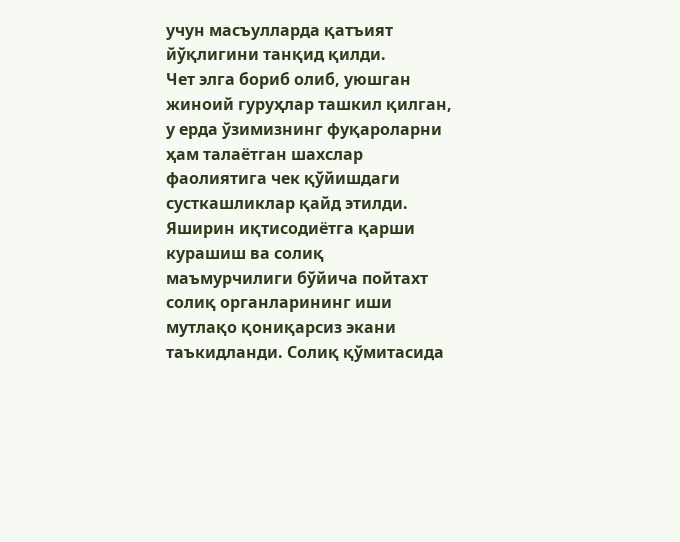учун масъулларда қатъият йўқлигини танқид қилди.
Чет элга бориб олиб, уюшган жиноий гуруҳлар ташкил қилган, у ерда ўзимизнинг фуқароларни ҳам талаётган шахслар фаолиятига чек қўйишдаги сусткашликлар қайд этилди.
Яширин иқтисодиётга қарши курашиш ва солиқ маъмурчилиги бўйича пойтахт солиқ органларининг иши мутлақо қониқарсиз экани таъкидланди. Солиқ қўмитасида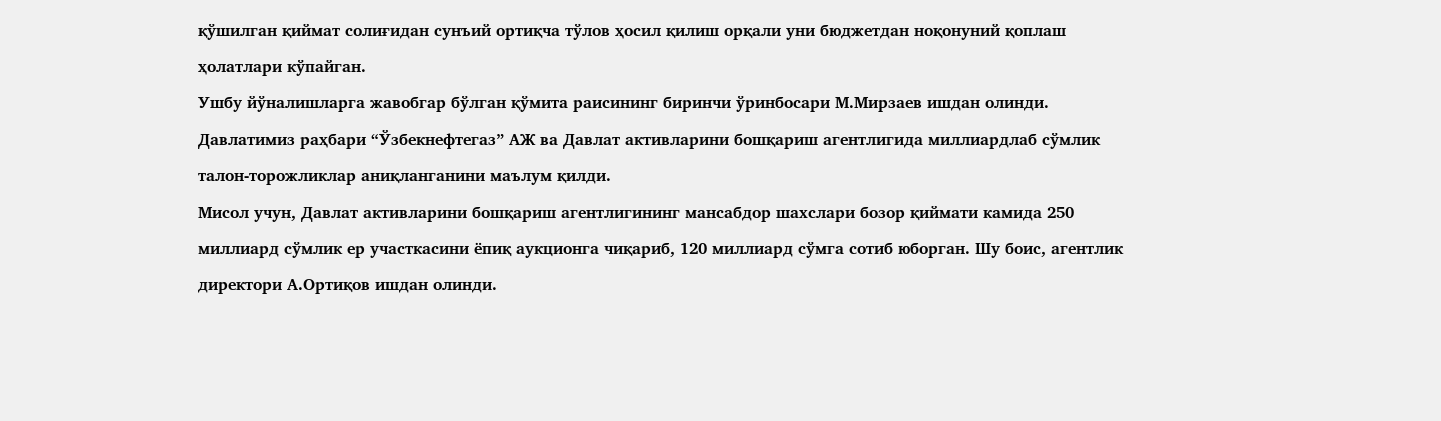қўшилган қиймат солиғидан сунъий ортиқча тўлов ҳосил қилиш орқали уни бюджетдан ноқонуний қоплаш ҳолатлари кўпайган.
Ушбу йўналишларга жавобгар бўлган қўмита раисининг биринчи ўринбосари М.Мирзаев ишдан олинди.
Давлатимиз раҳбари “Ўзбекнефтегаз” АЖ ва Давлат активларини бошқариш агентлигида миллиардлаб сўмлик талон-торожликлар аниқланганини маълум қилди.
Мисол учун, Давлат активларини бошқариш агентлигининг мансабдор шахслари бозор қиймати камида 250 миллиард сўмлик ер участкасини ёпиқ аукционга чиқариб, 120 миллиард сўмга сотиб юборган. Шу боис, агентлик директори А.Ортиқов ишдан олинди.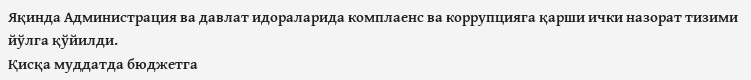Яқинда Администрация ва давлат идораларида комплаенс ва коррупцияга қарши ички назорат тизими йўлга қўйилди.
Қисқа муддатда бюджетга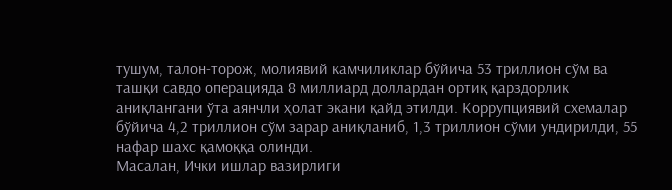тушум, талон-торож, молиявий камчиликлар бўйича 53 триллион сўм ва ташқи савдо операцияда 8 миллиард доллардан ортиқ қарздорлик аниқлангани ўта аянчли ҳолат экани қайд этилди. Коррупциявий схемалар бўйича 4,2 триллион сўм зарар аниқланиб, 1,3 триллион сўми ундирилди, 55 нафар шахс қамоққа олинди.
Масалан, Ички ишлар вазирлиги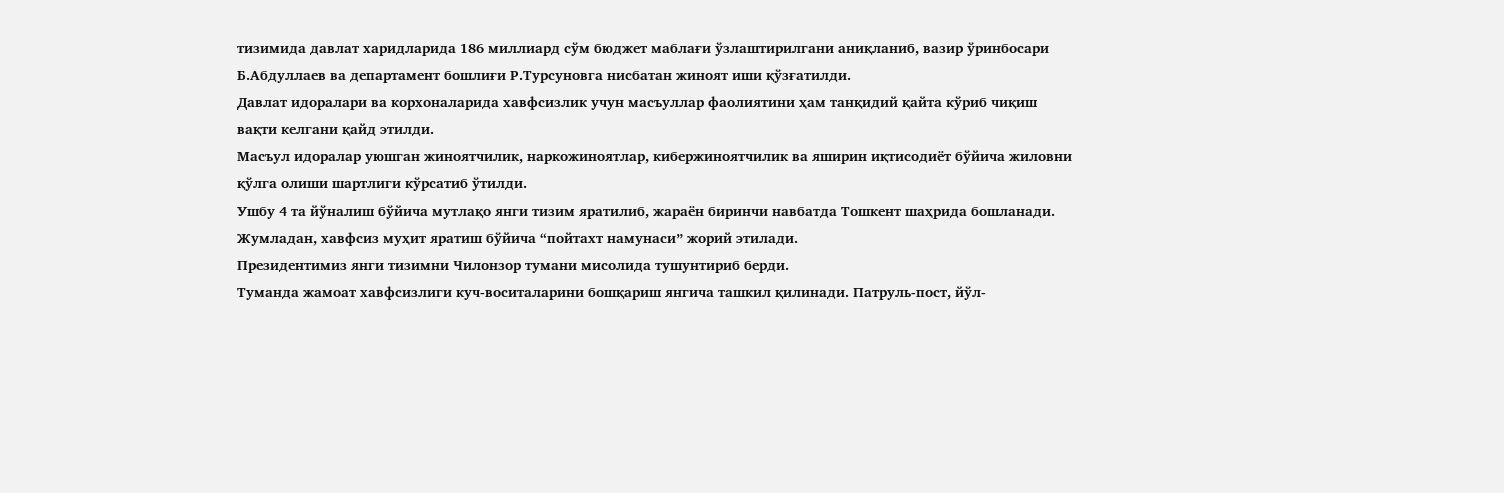тизимида давлат харидларида 186 миллиард сўм бюджет маблағи ўзлаштирилгани аниқланиб, вазир ўринбосари Б.Абдуллаев ва департамент бошлиғи Р.Турсуновга нисбатан жиноят иши қўзғатилди.
Давлат идоралари ва корхоналарида хавфсизлик учун масъуллар фаолиятини ҳам танқидий қайта кўриб чиқиш вақти келгани қайд этилди.
Масъул идоралар уюшган жиноятчилик, наркожиноятлар, кибержиноятчилик ва яширин иқтисодиёт бўйича жиловни қўлга олиши шартлиги кўрсатиб ўтилди.
Ушбу 4 та йўналиш бўйича мутлақо янги тизим яратилиб, жараён биринчи навбатда Тошкент шаҳрида бошланади. Жумладан, хавфсиз муҳит яратиш бўйича “пойтахт намунаси” жорий этилади.
Президентимиз янги тизимни Чилонзор тумани мисолида тушунтириб берди.
Туманда жамоат хавфсизлиги куч-воситаларини бошқариш янгича ташкил қилинади. Патруль-пост, йўл-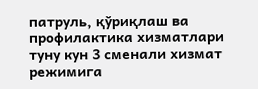патруль, қўриқлаш ва профилактика хизматлари туну кун 3 сменали хизмат режимига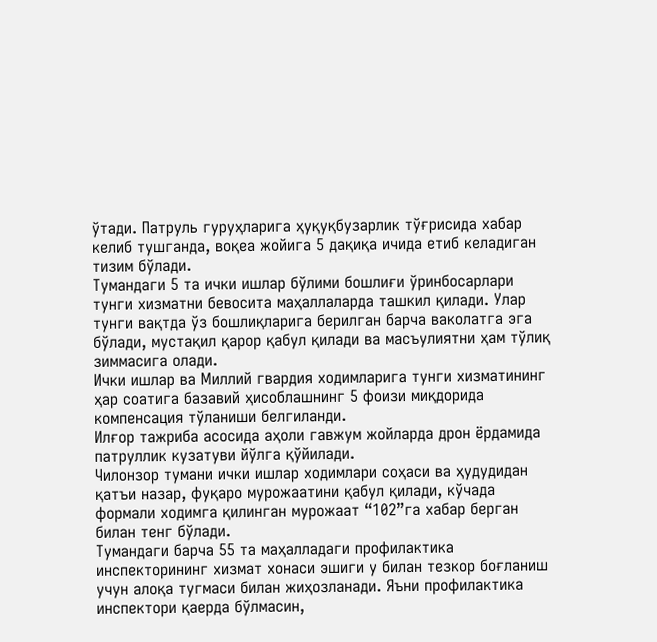ўтади. Патруль гуруҳларига ҳуқуқбузарлик тўғрисида хабар келиб тушганда, воқеа жойига 5 дақиқа ичида етиб келадиган тизим бўлади.
Тумандаги 5 та ички ишлар бўлими бошлиғи ўринбосарлари тунги хизматни бевосита маҳаллаларда ташкил қилади. Улар тунги вақтда ўз бошлиқларига берилган барча ваколатга эга бўлади, мустақил қарор қабул қилади ва масъулиятни ҳам тўлиқ зиммасига олади.
Ички ишлар ва Миллий гвардия ходимларига тунги хизматининг ҳар соатига базавий ҳисоблашнинг 5 фоизи миқдорида компенсация тўланиши белгиланди.
Илғор тажриба асосида аҳоли гавжум жойларда дрон ёрдамида патруллик кузатуви йўлга қўйилади.
Чилонзор тумани ички ишлар ходимлари соҳаси ва ҳудудидан қатъи назар, фуқаро мурожаатини қабул қилади, кўчада формали ходимга қилинган мурожаат “102”га хабар берган билан тенг бўлади.
Тумандаги барча 55 та маҳалладаги профилактика инспекторининг хизмат хонаси эшиги у билан тезкор боғланиш учун алоқа тугмаси билан жиҳозланади. Яъни профилактика инспектори қаерда бўлмасин,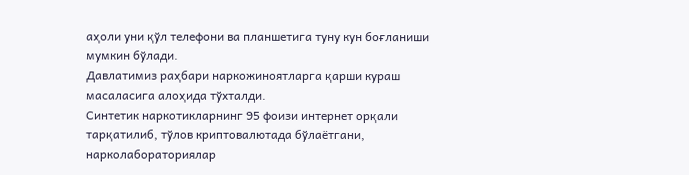аҳоли уни қўл телефони ва планшетига туну кун боғланиши мумкин бўлади.
Давлатимиз раҳбари наркожиноятларга қарши кураш масаласига алоҳида тўхталди.
Синтетик наркотикларнинг 95 фоизи интернет орқали тарқатилиб, тўлов криптовалютада бўлаётгани, нарколабораториялар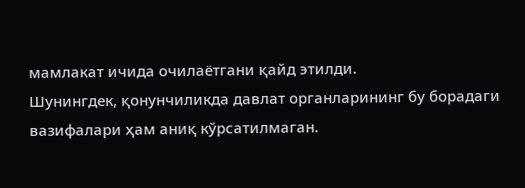мамлакат ичида очилаётгани қайд этилди.
Шунингдек, қонунчиликда давлат органларининг бу борадаги вазифалари ҳам аниқ кўрсатилмаган.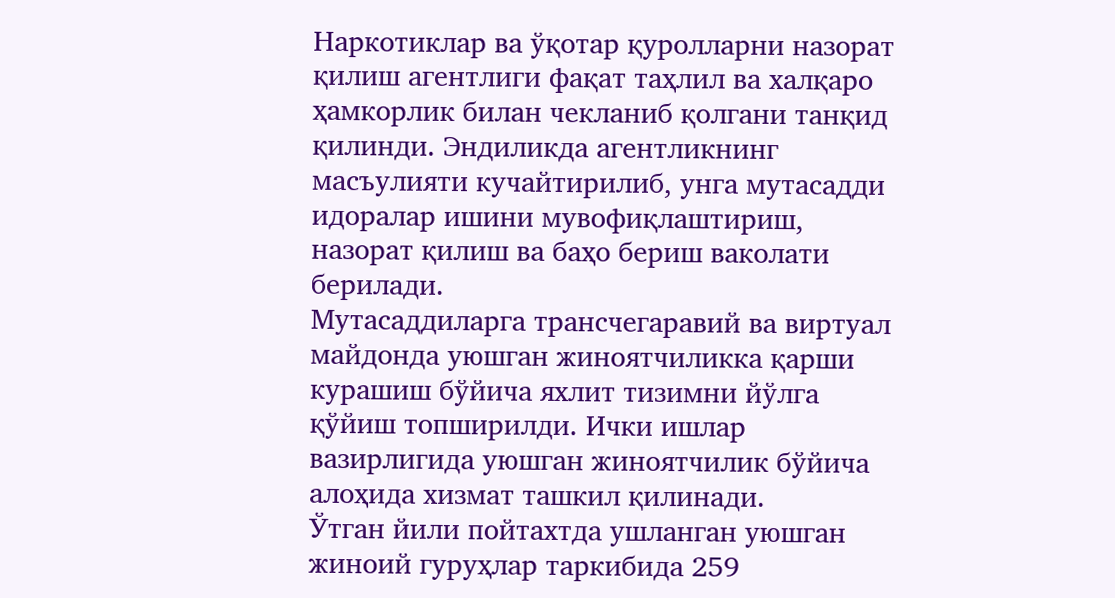Наркотиклар ва ўқотар қуролларни назорат қилиш агентлиги фақат таҳлил ва халқаро ҳамкорлик билан чекланиб қолгани танқид қилинди. Эндиликда агентликнинг масъулияти кучайтирилиб, унга мутасадди идоралар ишини мувофиқлаштириш, назорат қилиш ва баҳо бериш ваколати берилади.
Мутасаддиларга трансчегаравий ва виртуал майдонда уюшган жиноятчиликка қарши курашиш бўйича яхлит тизимни йўлга қўйиш топширилди. Ички ишлар вазирлигида уюшган жиноятчилик бўйича алоҳида хизмат ташкил қилинади.
Ўтган йили пойтахтда ушланган уюшган жиноий гуруҳлар таркибида 259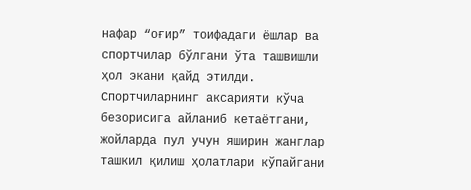нафар “оғир” тоифадаги ёшлар ва спортчилар бўлгани ўта ташвишли ҳол экани қайд этилди.
Спортчиларнинг аксарияти кўча безорисига айланиб кетаётгани, жойларда пул учун яширин жанглар ташкил қилиш ҳолатлари кўпайгани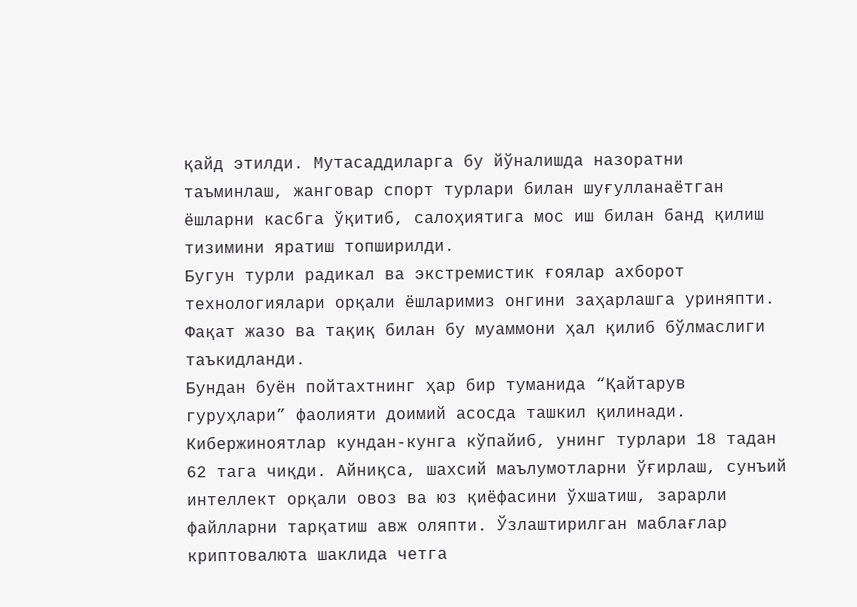қайд этилди. Мутасаддиларга бу йўналишда назоратни таъминлаш, жанговар спорт турлари билан шуғулланаётган ёшларни касбга ўқитиб, салоҳиятига мос иш билан банд қилиш тизимини яратиш топширилди.
Бугун турли радикал ва экстремистик ғоялар ахборот технологиялари орқали ёшларимиз онгини заҳарлашга уриняпти. Фақат жазо ва тақиқ билан бу муаммони ҳал қилиб бўлмаслиги таъкидланди.
Бундан буён пойтахтнинг ҳар бир туманида “Қайтарув гуруҳлари” фаолияти доимий асосда ташкил қилинади.
Кибержиноятлар кундан-кунга кўпайиб, унинг турлари 18 тадан 62 тага чиқди. Айниқса, шахсий маълумотларни ўғирлаш, сунъий интеллект орқали овоз ва юз қиёфасини ўхшатиш, зарарли файлларни тарқатиш авж оляпти. Ўзлаштирилган маблағлар криптовалюта шаклида четга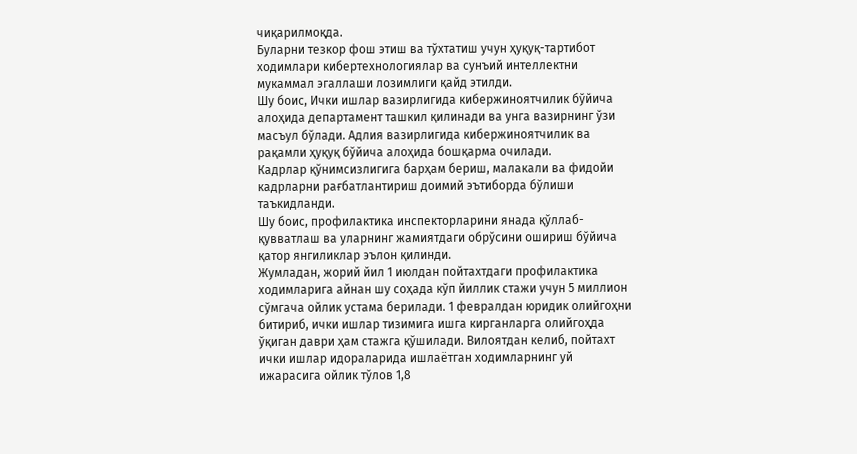чиқарилмоқда.
Буларни тезкор фош этиш ва тўхтатиш учун ҳуқуқ-тартибот ходимлари кибертехнологиялар ва сунъий интеллектни мукаммал эгаллаши лозимлиги қайд этилди.
Шу боис, Ички ишлар вазирлигида кибержиноятчилик бўйича алоҳида департамент ташкил қилинади ва унга вазирнинг ўзи масъул бўлади. Адлия вазирлигида кибержиноятчилик ва рақамли ҳуқуқ бўйича алоҳида бошқарма очилади.
Кадрлар қўнимсизлигига барҳам бериш, малакали ва фидойи кадрларни рағбатлантириш доимий эътиборда бўлиши таъкидланди.
Шу боис, профилактика инспекторларини янада қўллаб-қувватлаш ва уларнинг жамиятдаги обрўсини ошириш бўйича қатор янгиликлар эълон қилинди.
Жумладан, жорий йил 1 июлдан пойтахтдаги профилактика ходимларига айнан шу соҳада кўп йиллик стажи учун 5 миллион сўмгача ойлик устама берилади. 1 февралдан юридик олийгоҳни битириб, ички ишлар тизимига ишга кирганларга олийгоҳда ўқиган даври ҳам стажга қўшилади. Вилоятдан келиб, пойтахт ички ишлар идораларида ишлаётган ходимларнинг уй ижарасига ойлик тўлов 1,8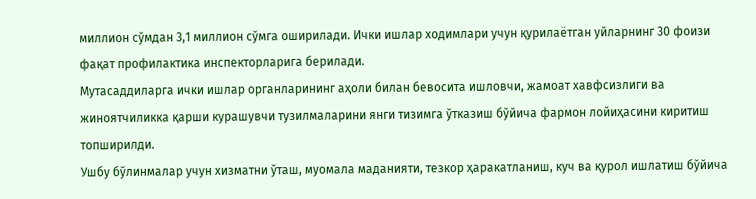миллион сўмдан 3,1 миллион сўмга оширилади. Ички ишлар ходимлари учун қурилаётган уйларнинг 30 фоизи фақат профилактика инспекторларига берилади.
Мутасаддиларга ички ишлар органларининг аҳоли билан бевосита ишловчи, жамоат хавфсизлиги ва жиноятчиликка қарши курашувчи тузилмаларини янги тизимга ўтказиш бўйича фармон лойиҳасини киритиш топширилди.
Ушбу бўлинмалар учун хизматни ўташ, муомала маданияти, тезкор ҳаракатланиш, куч ва қурол ишлатиш бўйича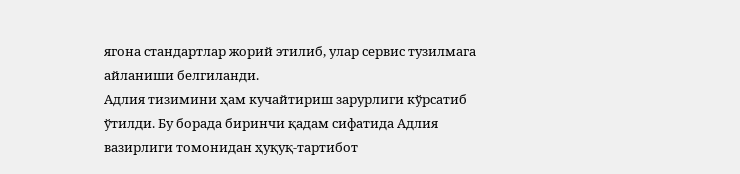ягона стандартлар жорий этилиб, улар сервис тузилмага айланиши белгиланди.
Адлия тизимини ҳам кучайтириш зарурлиги кўрсатиб ўтилди. Бу борада биринчи қадам сифатида Адлия вазирлиги томонидан ҳуқуқ-тартибот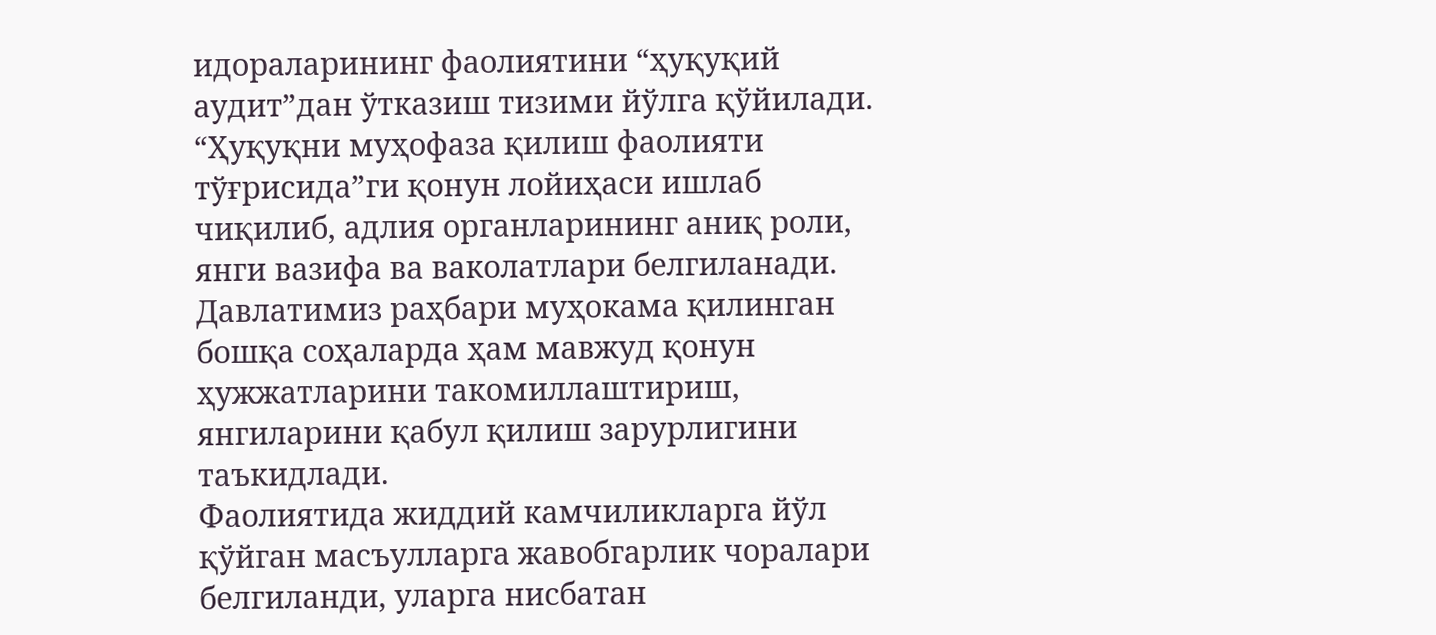идораларининг фаолиятини “ҳуқуқий аудит”дан ўтказиш тизими йўлга қўйилади. “Ҳуқуқни муҳофаза қилиш фаолияти тўғрисида”ги қонун лойиҳаси ишлаб чиқилиб, адлия органларининг аниқ роли, янги вазифа ва ваколатлари белгиланади.
Давлатимиз раҳбари муҳокама қилинган бошқа соҳаларда ҳам мавжуд қонун ҳужжатларини такомиллаштириш, янгиларини қабул қилиш зарурлигини таъкидлади.
Фаолиятида жиддий камчиликларга йўл қўйган масъулларга жавобгарлик чоралари белгиланди, уларга нисбатан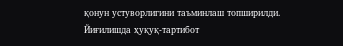қонун устуворлигини таъминлаш топширилди.
Йиғилишда ҳуқуқ-тартибот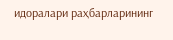идоралари раҳбарларининг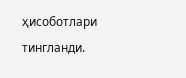ҳисоботлари тингланди.